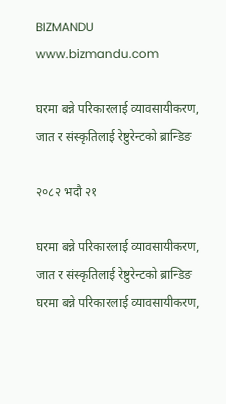BIZMANDU
www.bizmandu.com

घरमा बन्ने परिकारलाई व्यावसायीकरण, जात र संस्कृतिलाई रेष्टुरेन्टको ब्रान्डिङ

२०८२ भदौ २१

घरमा बन्ने परिकारलाई व्यावसायीकरण, जात र संस्कृतिलाई रेष्टुरेन्टको ब्रान्डिङ
घरमा बन्ने परिकारलाई व्यावसायीकरण,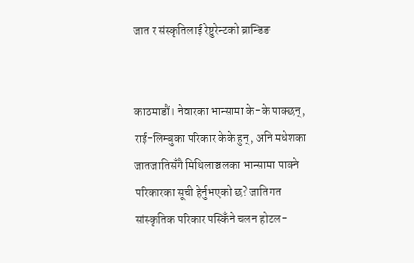जात र संस्कृतिलाई रेष्टुरेन्टको ब्रान्डिङ


काठमाडौं। नेवारका भान्सामा के-के पाक्छन्, राई-लिम्बुका परिकार केके हुन्, अनि मधेशका जातजातिसँगै मिथिलाञ्चलका भान्सामा पाक्ने परिकारका सूची हेर्नुभएको छ? जातिगत सांस्कृतिक परिकार पस्किँने चलन होटल-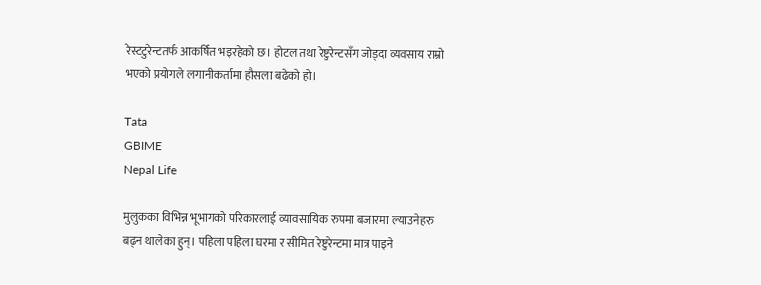रेस्टटुरेन्टतर्फ आकर्षित भइरहेको छ। होटल तथा रेष्टुरेन्टसँग जोड्दा व्यवसाय राम्रो भएको प्रयोगले लगानीकर्तामा हौसला बढेको हो।

Tata
GBIME
Nepal Life

मुलुकका विभिन्न भूभागको परिकारलाई व्यावसायिक रुपमा बजारमा ल्याउनेहरु बढ्न थालेका हुन्। पहिला पहिला घरमा र सीमित रेष्टुरेन्टमा मात्र पाइने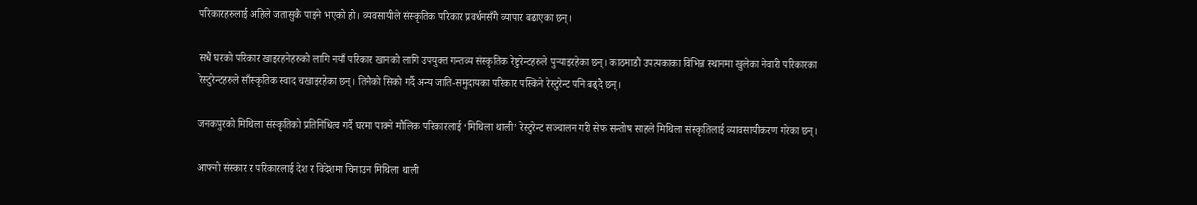परिकारहरुलाई अहिले जतासुकै पाइने भएको हो। व्यवसायीले संस्कृतिक परिकार प्रवर्धनसँगै व्यापार बढाएका छन्।

सधैं घरको परिकार खाइरहनेहरुको लागि नयाँ परिकार खानको लागि उपयुक्त गन्तव्य संस्कृतिक रेष्टुरेन्टहरुले पुर्‍याइरहेका छन्। काठमाडौं उपत्यकाका विभिन्न स्थानमा खुलेका नेवारी परिकारका रेस्टुरेन्टहरुले साँस्कृतिक स्वाद चखाइरहेका छन्। तिनैको सिको गर्दै अन्य जाति-समुदायका परिकार पस्किने रेस्टुरेन्ट पनि बढ्दै छन्।

जनकपुरको मिथिला संस्कृतिको प्रतिनिधित्व गर्दै घरमा पाक्ने मौलिक परिकारलाई ‘मिथिला थाली’ रेस्टुरेन्ट सञ्चालन गरी सेफ सन्तोष साहले मिथिला संस्कृतिलाई व्यावसायीकरण गरेका छन्।

आफ्नो संस्कार र परिकारलाई देश र विदेशमा चिनाउन मिथिला थाली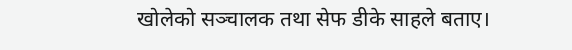खोलेको सञ्चालक तथा सेफ डीके साहले बताए।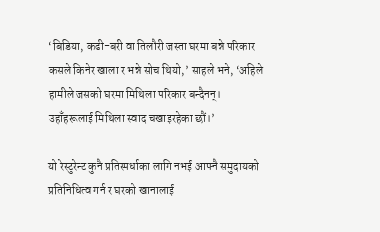‘बिडिया, कढी-बरी वा तिलौरी जस्ता घरमा बन्ने परिकार कसले किनेर खाला र भन्ने सोच थियो,’ साहले भने, ‘अहिले हामीले जसको घरमा मिथिला परिकार बन्दैनन्। उहाँहरूलाई मिथिला स्वाद चखाइरहेका छौं।’

यो रेस्टुरेन्ट कुनै प्रतिस्पर्धाका लागि नभई आफ्नै समुदायको प्रतिनिधित्व गर्न र घरको खानालाई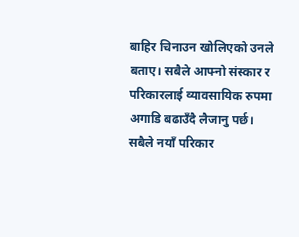बाहिर चिनाउन खोलिएको उनले बताए। सबैले आफ्नो संस्कार र परिकारलाई व्यावसायिक रुपमा अगाडि बढाउँदै लैजानु पर्छ। सबैले नयाँ परिकार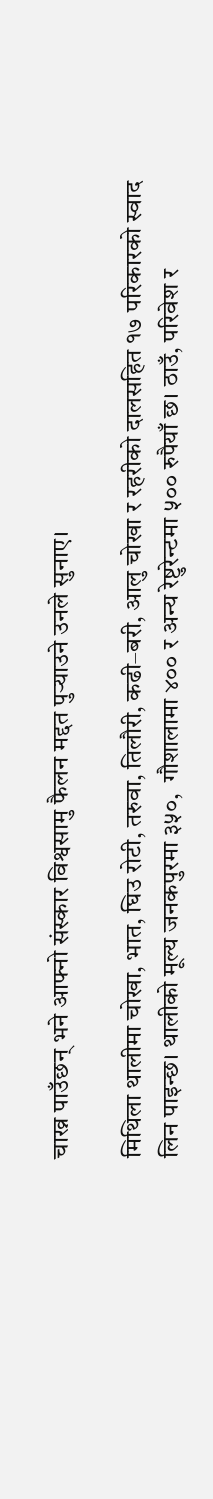चाख्न पाउँछन् भने आफ्नो संस्कार विश्वसामु फैलन मद्दत पुर्‍याउने उनले सुनाए।

मिथिला थालीमा चोखा, भात, घिउ रोटी, तरुवा, तिलौरी, कढी–बरी, आलु चोखा र रहरीको दालसहित १७ परिकारको स्वाद लिन पाइन्छ। थालीको मूल्य जनकपुरमा ३५०,  गौशालामा ४०० र अन्य रेष्टुरेन्टमा ५०० रुपैयाँ छ। ठाउँ, परिवेश र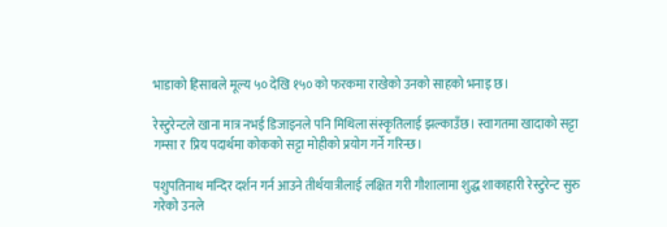भाडाको हिसाबले मूल्य ५० देखि १५० को फरकमा राखेको उनको साहको भनाइ छ।

रेस्टुरेन्टले खाना मात्र नभई डिजाइनले पनि मिथिला संस्कृतिलाई झल्काउँछ। स्वागतमा खादाको सट्टा गम्सा र  प्रिय पदार्थमा कोकको सट्टा मोहीको प्रयोग गर्ने गरिन्छ।

पशुपतिनाथ मन्दिर दर्शन गर्न आउने तीर्थयात्रीलाई लक्षित गरी गौशालामा शुद्ध शाकाहारी रेस्टुरेन्ट सुरु गरेको उनले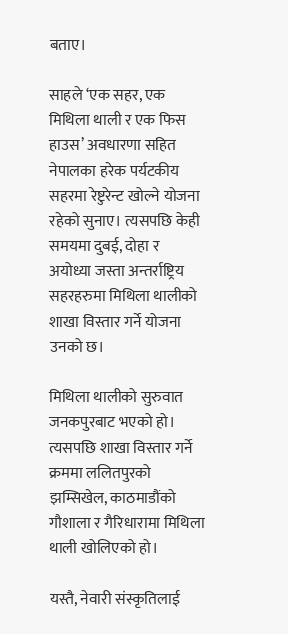बताए।

साहले ‘एक सहर, एक मिथिला थाली र एक फिस हाउस’ अवधारणा सहित नेपालका हरेक पर्यटकीय सहरमा रेष्टुरेन्ट खोल्ने योजना रहेको सुनाए। त्यसपछि केही समयमा दुबई, दोहा र अयोध्या जस्ता अन्तर्राष्ट्रिय सहरहरुमा मिथिला थालीको शाखा विस्तार गर्ने योजना उनको छ।

मिथिला थालीको सुरुवात जनकपुरबाट भएको हो। त्यसपछि शाखा विस्तार गर्ने क्रममा ललितपुरको झम्सिखेल, काठमाडौंको गौशाला र गैरिधारामा मिथिला थाली खोलिएको हो।

यस्तै, नेवारी संस्कृतिलाई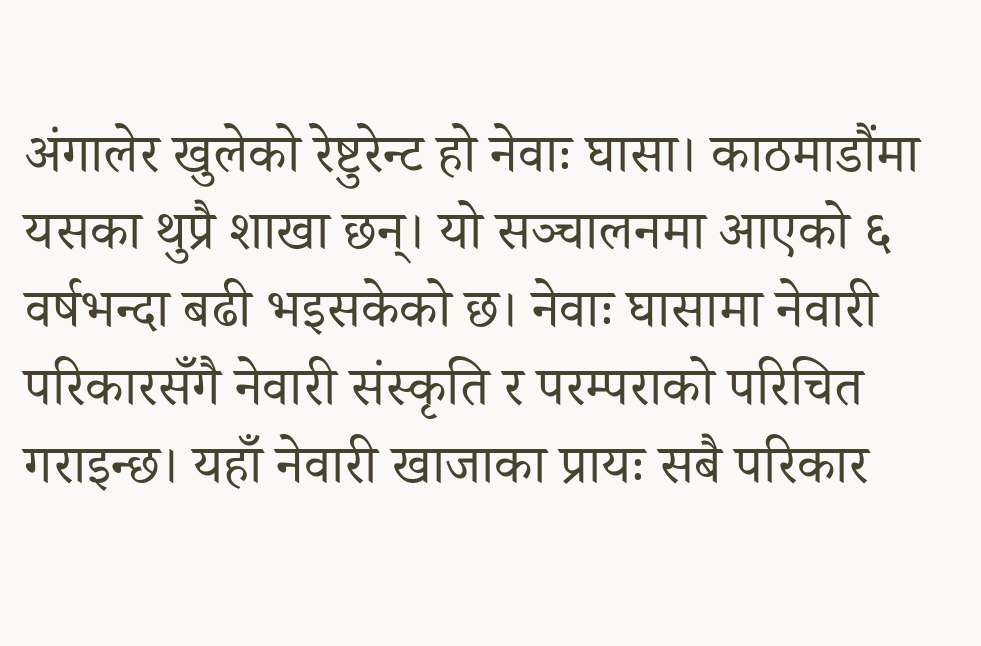अंगालेर खुलेको रेष्टुरेन्ट हो नेवाः घासा। काठमाडौंमा यसका थुप्रै शाखा छन्। यो सञ्चालनमा आएको ६ वर्षभन्दा बढी भइसकेको छ। नेवाः घासामा नेवारी परिकारसँगै नेवारी संस्कृति र परम्पराको परिचित गराइन्छ। यहाँ नेवारी खाजाका प्रायः सबै परिकार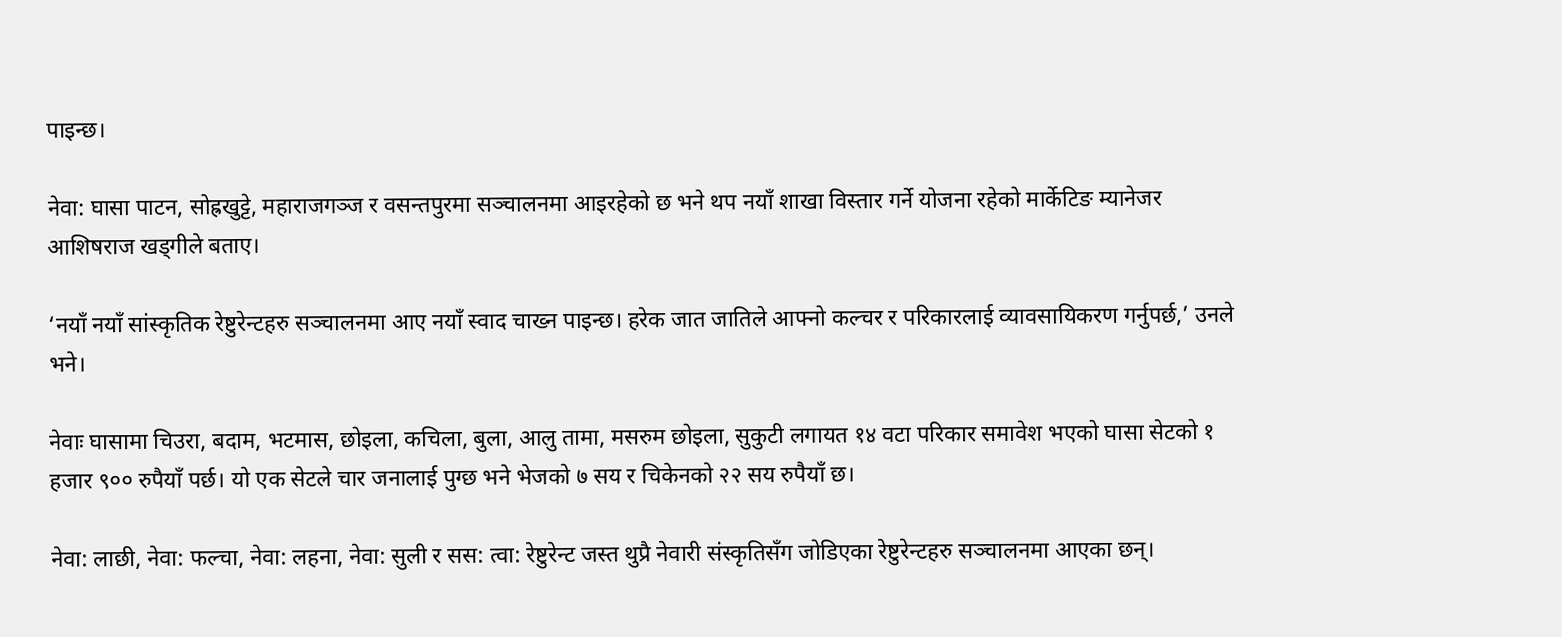पाइन्छ।

नेवा: घासा पाटन, सोह्रखुट्टे, महाराजगञ्ज र वसन्तपुरमा सञ्चालनमा आइरहेको छ भने थप नयाँ शाखा विस्तार गर्ने योजना रहेको मार्केटिङ म्यानेजर आशिषराज खड्गीले बताए।

‘नयाँ नयाँ सांस्कृतिक रेष्टुरेन्टहरु सञ्चालनमा आए नयाँ स्वाद चाख्न पाइन्छ। हरेक जात जातिले आफ्नो कल्चर र परिकारलाई व्यावसायिकरण गर्नुपर्छ,’ उनले भने।

नेवाः घासामा चिउरा, बदाम, भटमास, छोइला, कचिला, बुला, आलु तामा, मसरुम छोइला, सुकुटी लगायत १४ वटा परिकार समावेश भएको घासा सेटको १ हजार ९०० रुपैयाँ पर्छ। यो एक सेटले चार जनालाई पुग्छ भने भेजको ७ सय र चिकेनको २२ सय रुपैयाँ छ।

नेवा: लाछी, नेवा: फल्चा, नेवा: लहना, नेवा: सुली र सस: त्वा: रेष्टुरेन्ट जस्त थुप्रै नेवारी संस्कृतिसँग जोडिएका रेष्टुरेन्टहरु सञ्चालनमा आएका छन्।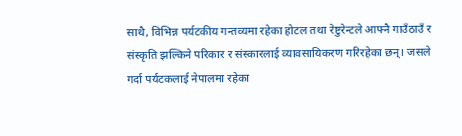साथै, विभिन्न पर्यटकीय गन्तव्यमा रहेका होटल तथा रेष्टुरेन्टले आफ्नै गाउँठाउँ र संस्कृति झल्किने परिकार र संस्कारलाई व्यावसायिकरण गरिरहेका छन्। जसले गर्दा पर्यटकलाई नेपालमा रहेका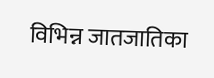विभिन्न जातजातिका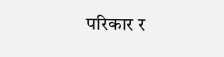परिकार र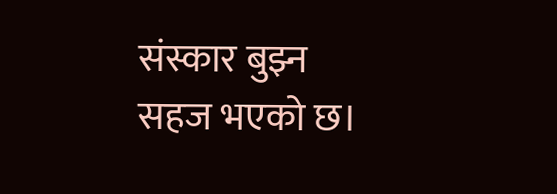संस्कार बुझ्न सहज भएको छ।